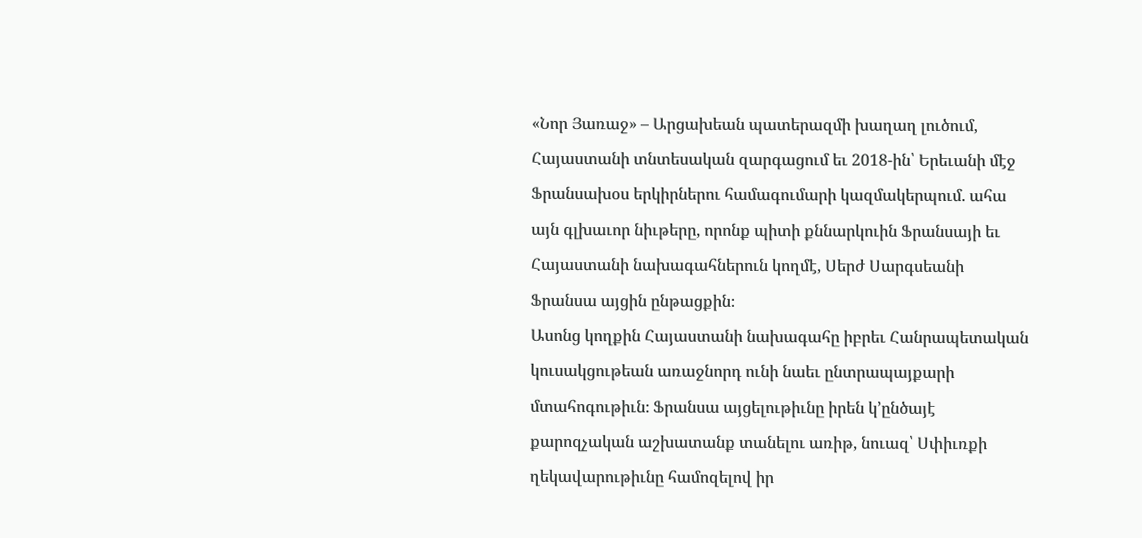«Նոր Յառաջ» – Արցախեան պատերազմի խաղաղ լուծում, Հայաստանի տնտեսական զարգացում եւ 2018-ին՝ Երեւանի մէջ Ֆրանսախօս երկիրներու համագումարի կազմակերպում. ահա այն գլխաւոր նիւթերը, որոնք պիտի քննարկուին Ֆրանսայի եւ Հայաստանի նախագահներուն կողմէ, Սերժ Սարգսեանի Ֆրանսա այցին ընթացքին։
Ասոնց կողքին Հայաստանի նախագահը իբրեւ Հանրապետական կուսակցութեան առաջնորդ ունի նաեւ ընտրապայքարի մտահոգութիւն։ Ֆրանսա այցելութիւնը իրեն կ՚ընծայէ քարոզչական աշխատանք տանելու առիթ, նուազ՝ Սփիւռքի ղեկավարութիւնը համոզելով իր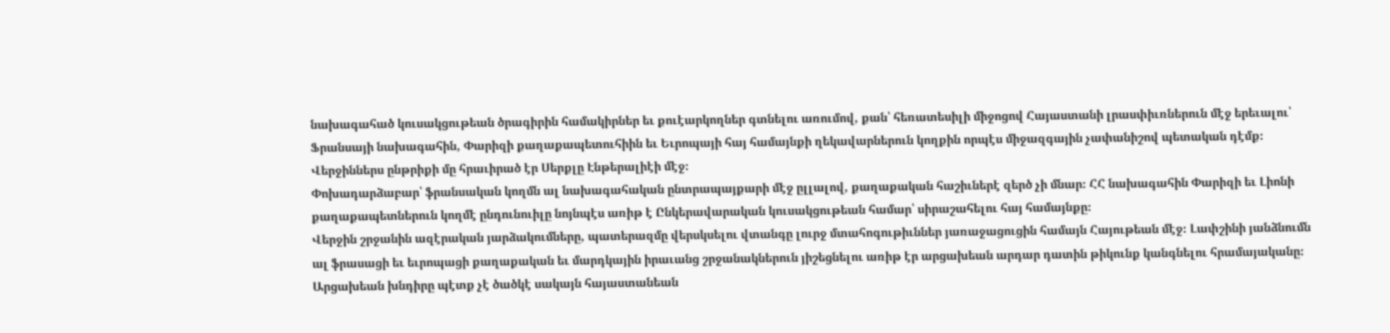նախագահած կուսակցութեան ծրագիրին համակիրներ եւ քուէարկողներ գտնելու առումով, քան՝ հեռատեսիլի միջոցով Հայաստանի լրասփիւռներուն մէջ երեւալու՝ Ֆրանսայի նախագահին, Փարիզի քաղաքապետուհիին եւ Եւրոպայի հայ համայնքի ղեկավարներուն կողքին որպէս միջազգային չափանիշով պետական դէմք։ Վերջիններս ընթրիքի մը հրաւիրած էր Սերքլը Էնթերալիէի մէջ։
Փոխադարձաբար՝ ֆրանսական կողմն ալ նախագահական ընտրապայքարի մէջ ըլլալով, քաղաքական հաշիւներէ զերծ չի մնար։ ՀՀ նախագահին Փարիզի եւ Լիոնի քաղաքապետներուն կողմէ ընդունուիլը նոյնպէս առիթ է Ընկերավարական կուսակցութեան համար՝ սիրաշահելու հայ համայնքը։
Վերջին շրջանին ազէրական յարձակումները, պատերազմը վերսկսելու վտանգը լուրջ մտահոգութիւններ յառաջացուցին համայն Հայութեան մէջ։ Լափշինի յանձնումն ալ ֆրասացի եւ եւրոպացի քաղաքական եւ մարդկային իրաւանց շրջանակներուն յիշեցնելու առիթ էր արցախեան արդար դատին թիկունք կանգնելու հրամայականը։ Արցախեան խնդիրը պէտք չէ ծածկէ սակայն հայաստանեան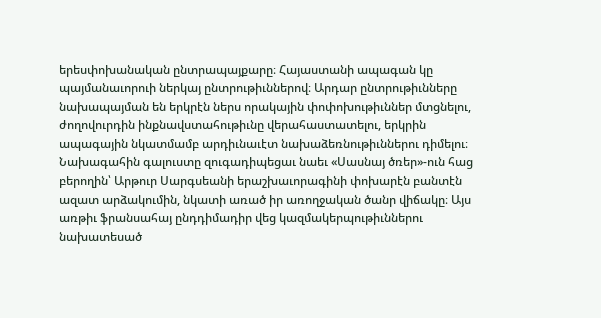երեսփոխանական ընտրապայքարը։ Հայաստանի ապագան կը պայմանաւորուի ներկայ ընտրութիւններով։ Արդար ընտրութիւնները նախապայման են երկրէն ներս որակային փոփոխութիւններ մտցնելու, ժողովուրդին ինքնավստահութիւնը վերահաստատելու, երկրին ապագային նկատմամբ արդիւնաւէտ նախաձեռնութիւններու դիմելու։
Նախագահին գալուստը զուգադիպեցաւ նաեւ «Սասնայ ծռեր»-ուն հաց բերողին՝ Արթուր Սարգսեանի երաշխաւորագինի փոխարէն բանտէն ազատ արձակումին, նկատի առած իր առողջական ծանր վիճակը։ Այս առթիւ ֆրանսահայ ընդդիմադիր վեց կազմակերպութիւններու նախատեսած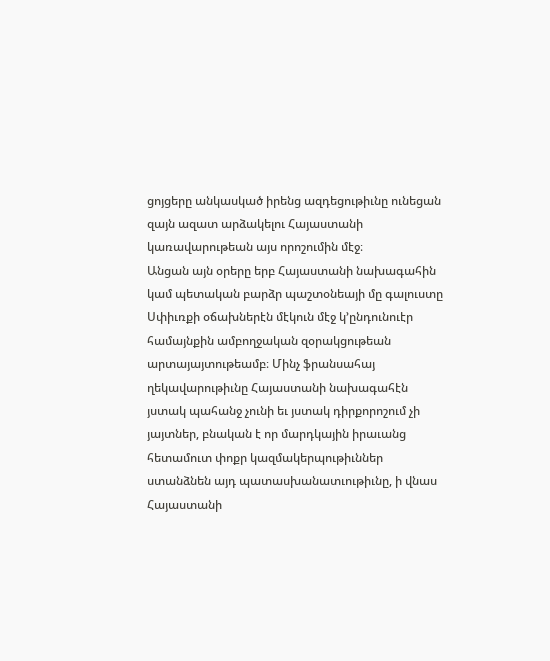ցոյցերը անկասկած իրենց ազդեցութիւնը ունեցան զայն ազատ արձակելու Հայաստանի կառավարութեան այս որոշումին մէջ։
Անցան այն օրերը երբ Հայաստանի նախագահին կամ պետական բարձր պաշտօնեայի մը գալուստը Սփիւռքի օճախներէն մէկուն մէջ կ՚ընդունուէր համայնքին ամբողջական զօրակցութեան արտայայտութեամբ։ Մինչ ֆրանսահայ ղեկավարութիւնը Հայաստանի նախագահէն յստակ պահանջ չունի եւ յստակ դիրքորոշում չի յայտներ, բնական է որ մարդկային իրաւանց հետամուտ փոքր կազմակերպութիւններ ստանձնեն այդ պատասխանատւութիւնը, ի վնաս Հայաստանի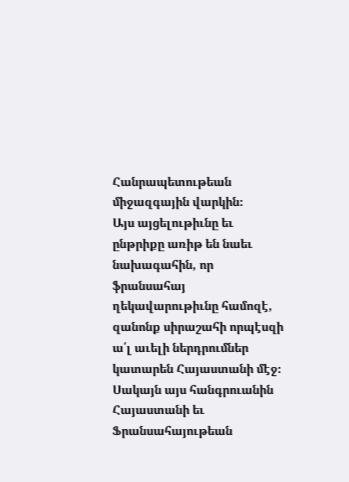Հանրապետութեան միջազգային վարկին։
Այս այցելութիւնը եւ ընթրիքը առիթ են նաեւ նախագահին, որ ֆրանսահայ ղեկավարութիւնը համոզէ, զանոնք սիրաշահի որպէսզի ա՛լ աւելի ներդրումներ կատարեն Հայաստանի մէջ։ Սակայն այս հանգրուանին Հայաստանի եւ Ֆրանսահայութեան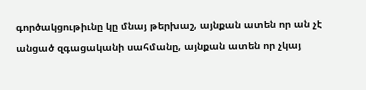գործակցութիւնը կը մնայ թերխաշ, այնքան ատեն որ ան չէ անցած զգացականի սահմանը, այնքան ատեն որ չկայ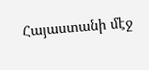Հայաստանի մէջ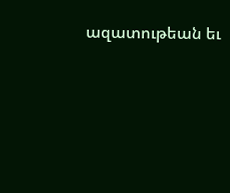ազատութեան եւ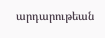արդարութեան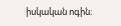իսկական ոգին։